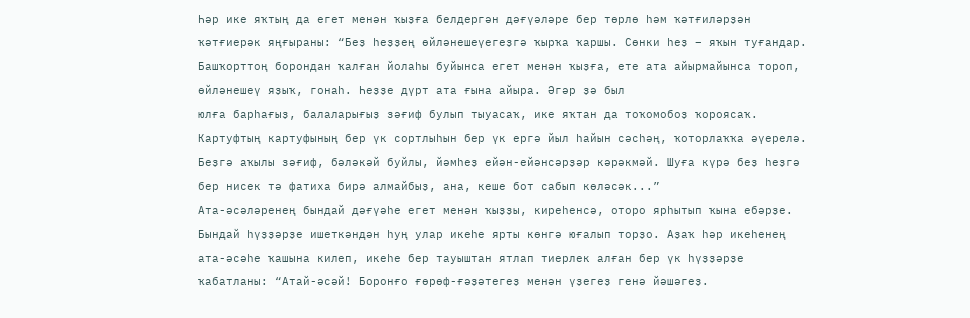Һәр ике яҡтың да егет менән ҡыҙға белдергән дәғүәләре бер төрлө һәм ҡәтғиләрҙән ҡәтғиерәк яңғыраны: “Беҙ һеҙҙең өйләнешеүегеҙгә ҡырҡа ҡаршы. Сөнки һеҙ – яҡын туғандар. Башҡорттоң борондан ҡалған йолаһы буйынса егет менән ҡыҙға, ете ата айырмайынса тороп, өйләнешеү яҙыҡ, гонаһ. Һеҙҙе дүрт ата ғына айыра. Әгәр ҙә был
юлға барһағыҙ, балаларығыҙ зәғиф булып тыуасаҡ, ике яҡтан да тоҡомобоҙ ҡороясаҡ. Картуфтың картуфының бер үк сортлыһын бер үк ергә йыл һайын сәсһәң, ҡоторлаҡҡа әүерелә. Беҙгә аҡылы зәғиф, бәләкәй буйлы, йәмһеҙ ейән-ейәнсәрҙәр кәрәкмәй. Шуға күрә беҙ һеҙгә бер нисек тә фатиха бирә алмайбыҙ, ана, кеше бот сабып көләсәк...”
Ата-әсәләренең бындай дәғүәһе егет менән ҡыҙҙы, киреһенсә, оторо ярһытып ҡына ебәрҙе. Бындай һүҙҙәрҙе ишеткәндән һуң улар икеһе ярты көнгә юғалып торҙо. Аҙаҡ һәр икеһенең ата-әсәһе ҡашына килеп, икеһе бер тауыштан ятлап тиерлек алған бер үк һүҙҙәрҙе ҡабатланы: “Атай-әсәй! Боронғо ғөрөф-ғәҙәтегеҙ менән үҙегеҙ генә йәшәгеҙ.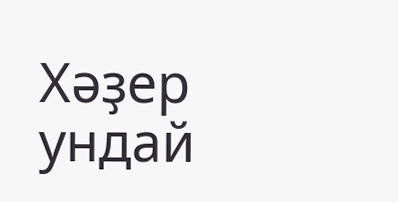Хәҙер ундай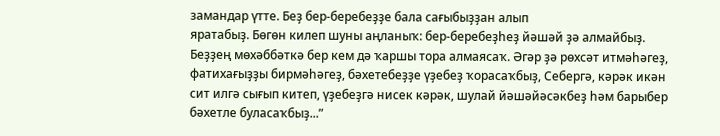замандар үтте. Беҙ бер-беребеҙҙе бала сағыбыҙҙан алып
яратабыҙ. Бөгөн килеп шуны аңланыҡ: бер-беребеҙһеҙ йәшәй ҙә алмайбыҙ. Беҙҙең мөхәббәткә бер кем дә ҡаршы тора алмаясаҡ. Әгәр ҙә рөхсәт итмәһәгеҙ, фатихағыҙҙы бирмәһәгеҙ, бәхетебеҙҙе үҙебеҙ ҡорасаҡбыҙ, Себергә, кәрәк икән сит илгә сығып китеп, үҙебеҙгә нисек кәрәк, шулай йәшәйәсәкбеҙ һәм барыбер бәхетле буласаҡбыҙ...”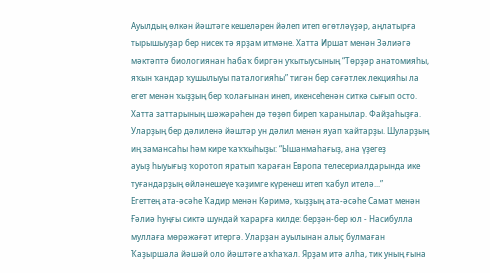Ауылдың өлкән йәштәге кешеләрен йәлеп итеп өгөтләүҙәр, аңлатырға тырышыуҙар бер нисек тә ярҙам итмәне. Хатта Иршат менән Зәлиәгә мәктәптә биологиянан һабаҡ биргән уҡытыусының “Төрҙәр анатомияһы, яҡын ҡандар ҡушылыуы паталогияһы” тигән бер сәғәтлек лекцияһы ла егет менән ҡыҙҙың бер ҡолағынан инеп, икенсеһенән ситкә сығып осто. Хатта заттарының шәжәрәһен дә төҙөп биреп ҡаранылар. Файҙаһыҙға. Уларҙың бер дәлиленә йәштәр ун дәлил менән яуап ҡайтарҙы. Шуларҙың иң замансаһы һәм кире ҡаҡҡыһыҙы: “Ышанмаһағыҙ, ана үҙегеҙ
ауыҙ һыуығыҙ ҡоротоп яратып ҡараған Европа телесериалдарында ике туғандарҙың өйләнешеүе ҡәҙимге күренеш итеп ҡабул ителә...”
Егеттең ата-әсәһе Ҡадир менән Кәримә, ҡыҙҙың ата-әсәһе Самат менән Ғәлиә һуңғы сиктә шундай ҡарарға килде: берҙән-бер юл - Насибулла муллаға мөрәжәғәт итергә. Уларҙан ауылынан алыҫ булмаған Ҡаҙыршала йәшәй оло йәштәге аҡһаҡал. Ярҙам итә алһа, тик уның ғына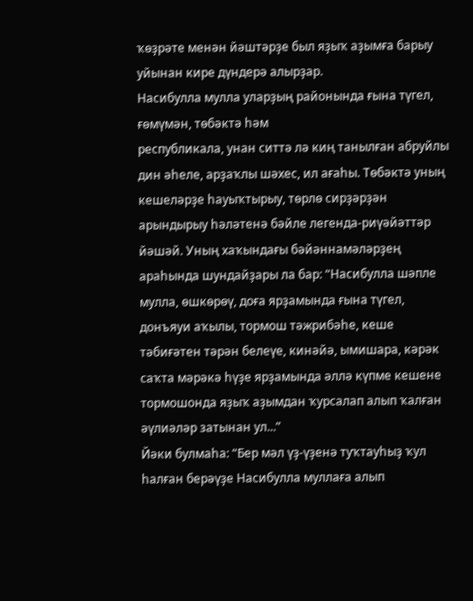ҡөҙрәте менән йәштәрҙе был яҙыҡ аҙымға барыу уйынан кире дүндерә алырҙар.
Насибулла мулла уларҙың районында ғына түгел, ғөмүмән, төбәктә һәм
республикала, унан ситтә лә киң танылған абруйлы дин әһеле, арҙаҡлы шәхес, ил ағаһы. Төбәктә уның кешеләрҙе һауыҡтырыу, төрлө сирҙәрҙән арындырыу һәләтенә бәйле легенда-риүәйәттәр йәшәй. Уның хаҡындағы бәйәннамәләрҙең араһында шундайҙары ла бар: “Насибулла шәпле мулла, өшкөрөү, доға ярҙамында ғына түгел, донъяуи аҡылы, тормош тәжрибәһе, кеше тәбиғәтен тәрән белеүе, кинәйә, ымишара, кәрәк саҡта мәрәкә һүҙе ярҙамында әллә күпме кешене тормошонда яҙыҡ аҙымдан ҡурсалап алып ҡалған әүлиәләр затынан ул...”
Йәки булмаһа: “Бер мәл үҙ-үҙенә туҡтауһыҙ ҡул һалған берәүҙе Насибулла муллаға алып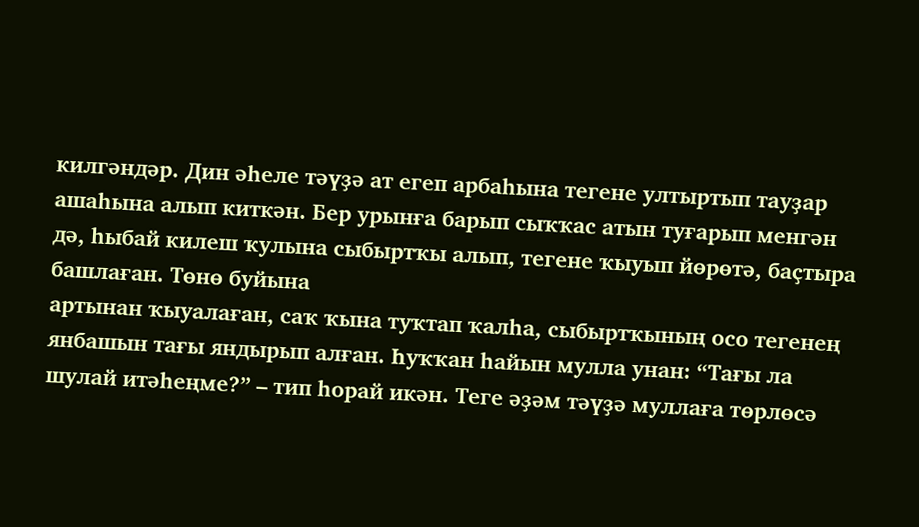килгәндәр. Дин әһеле тәүҙә ат егеп арбаһына тегене ултыртып тауҙар ашаһына алып киткән. Бер урынға барып сыҡҡас атын туғарып менгән дә, һыбай килеш ҡулына сыбыртҡы алып, тегене ҡыуып йөрөтә, баҫтыра башлаған. Төнө буйына
артынан ҡыуалаған, саҡ ҡына туҡтап ҡалһа, сыбыртҡының осо тегенең янбашын тағы яндырып алған. Һуҡҡан һайын мулла унан: “Тағы ла шулай итәһеңме?” – тип һорай икән. Теге әҙәм тәүҙә муллаға төрлөсә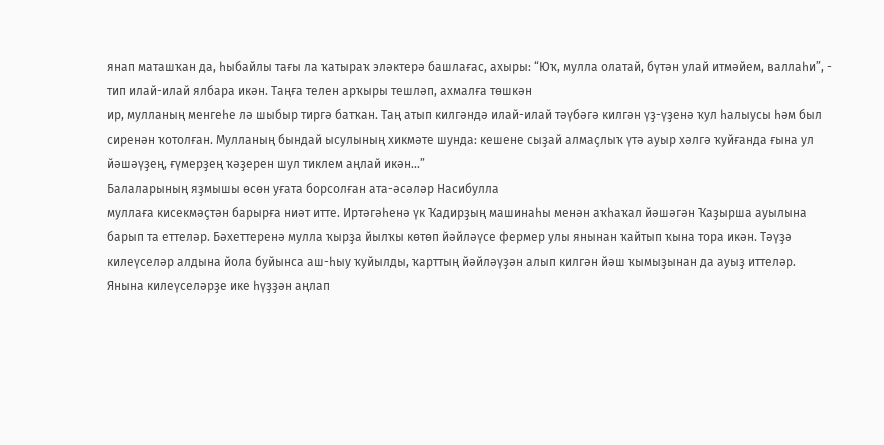янап маташҡан да, һыбайлы тағы ла ҡатыраҡ эләктерә башлағас, ахыры: “Юҡ, мулла олатай, бүтән улай итмәйем, валлаһи”, - тип илай-илай ялбара икән. Таңға телен арҡыры тешләп, ахмалға төшкән
ир, мулланың менгеһе лә шыбыр тиргә батҡан. Таң атып килгәндә илай-илай тәүбәгә килгән үҙ-үҙенә ҡул һалыусы һәм был сиренән ҡотолған. Мулланың бындай ысулының хикмәте шунда: кешене сыҙай алмаҫлыҡ үтә ауыр хәлгә ҡуйғанда ғына ул йәшәүҙең, ғүмерҙең ҡәҙерен шул тиклем аңлай икән...”
Балаларының яҙмышы өсөн уғата борсолған ата-әсәләр Насибулла
муллаға кисекмәҫтән барырға ниәт итте. Иртәгәһенә үк Ҡадирҙың машинаһы менән аҡһаҡал йәшәгән Ҡаҙырша ауылына барып та еттеләр. Бәхеттеренә мулла ҡырҙа йылҡы көтөп йәйләүсе фермер улы янынан ҡайтып ҡына тора икән. Тәүҙә килеүселәр алдына йола буйынса аш-һыу ҡуйылды, ҡарттың йәйләүҙән алып килгән йәш ҡымыҙынан да ауыҙ иттеләр.
Янына килеүселәрҙе ике һүҙҙән аңлап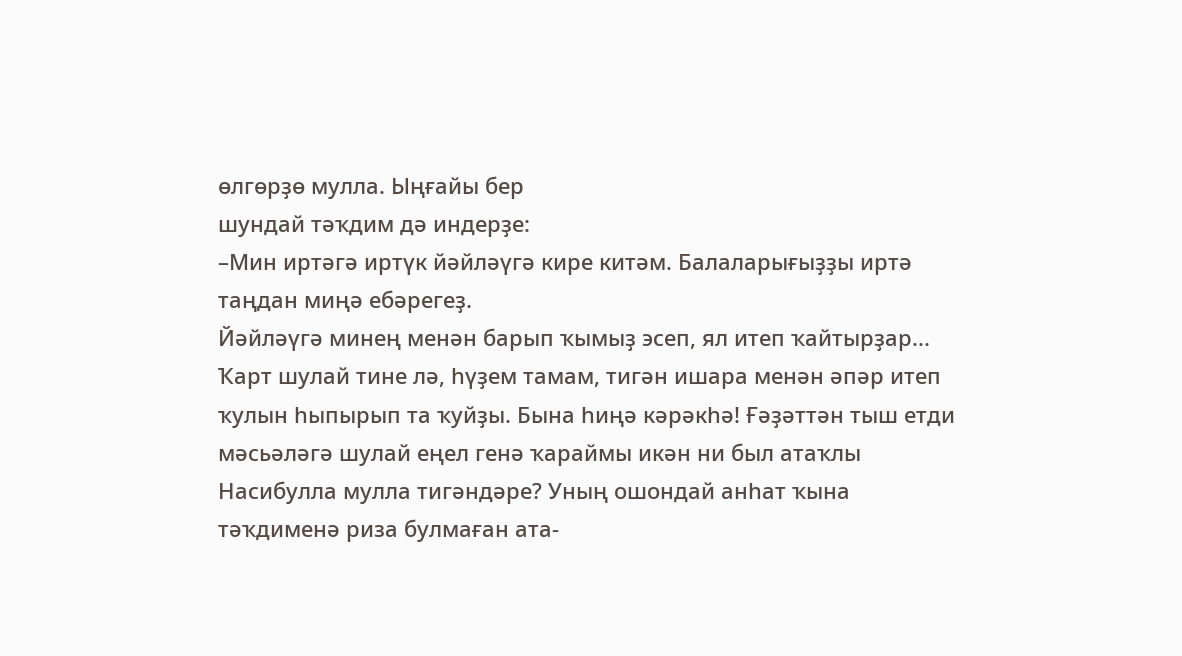өлгөрҙө мулла. Ыңғайы бер
шундай тәҡдим дә индерҙе:
–Мин иртәгә иртүк йәйләүгә кире китәм. Балаларығыҙҙы иртә таңдан миңә ебәрегеҙ.
Йәйләүгә минең менән барып ҡымыҙ эсеп, ял итеп ҡайтырҙар...
Ҡарт шулай тине лә, һүҙем тамам, тигән ишара менән әпәр итеп ҡулын һыпырып та ҡуйҙы. Бына һиңә кәрәкһә! Ғәҙәттән тыш етди мәсьәләгә шулай еңел генә ҡараймы икән ни был атаҡлы Насибулла мулла тигәндәре? Уның ошондай анһат ҡына тәҡдименә риза булмаған ата-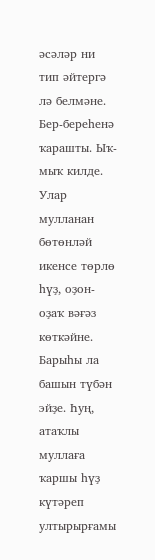әсәләр ни тип әйтергә лә белмәне. Бер-береһенә ҡарашты. Ыҡ-мыҡ килде. Улар мулланан бөтөнләй икенсе төрлө һүҙ, оҙон-оҙаҡ вәғәз
көткәйне. Барыһы ла башын түбән эйҙе. Һуң, атаҡлы муллаға ҡаршы һүҙ күтәреп ултырырғамы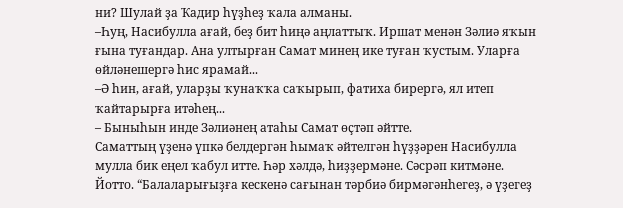ни? Шулай ҙа Ҡадир һүҙһеҙ ҡала алманы.
–Һуң, Насибулла ағай, беҙ бит һиңә аңлаттыҡ. Иршат менән Зәлиә яҡын ғына туғандар. Ана ултырған Самат минең ике туған ҡустым. Уларға өйләнешергә һис ярамай...
–Ә һин, ағай, уларҙы ҡунаҡҡа саҡырып, фатиха бирергә, ял итеп ҡайтарырға итәһең...
– Быныһын инде Зәлиәнең атаһы Самат өҫтәп әйтте.
Саматтың үҙенә үпкә белдергән һымаҡ әйтелгән һүҙҙәрен Насибулла мулла бик еңел ҡабул итте. Һәр хәлдә, һиҙҙермәне. Сәсрәп китмәне. Йотто. “Балаларығыҙға кескенә сағынан тәрбиә бирмәгәнһегеҙ, ә үҙегеҙ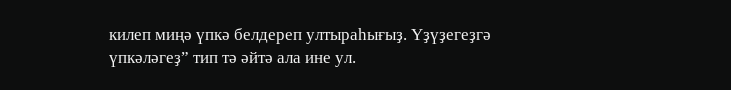килеп миңә үпкә белдереп ултыраһығыҙ. Үҙүҙегеҙгә үпкәләгеҙ” тип тә әйтә ала ине ул.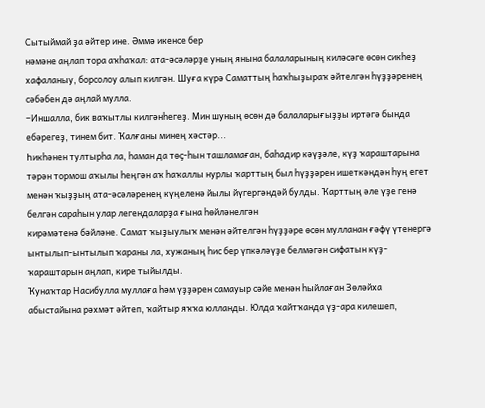Сытыймай ҙа әйтер ине. Әммә икенсе бер
нәмәне аңлап тора аҡһаҡал: ата-әсәләрҙе уның янына балаларының киләсәге өсөн сикһеҙ хафаланыу, борсолоу алып килгән. Шуға күрә Саматтың һаҡһыҙыраҡ әйтелгән һүҙҙәренең сәбәбен дә аңлай мулла.
–Иншалла, бик ваҡытлы килгәнһегеҙ. Мин шуның өсөн дә балаларығыҙҙы иртәгә бында ебәрегеҙ, тинем бит. Ҡалғаны минең хәстәр...
Һикһәнен тултырһа ла, һаман да төҫ-һын ташламаған, баһадир кәүҙәле, күҙ ҡараштарына тәрән тормош аҡылы һеңгән аҡ һаҡаллы нурлы ҡарттың был һүҙҙәрен ишеткәндән һуң егет менән ҡыҙҙың ата-әсәләренең күңеленә йылы йүгергәндәй булды. Ҡарттың әле үҙе генә белгән сараһын улар легендаларҙа ғына һөйләнелгән
кирәмәтенә бәйләне. Самат ҡыҙыулыҡ менән әйтелгән һүҙҙәре өсөн мулланан ғәфү үтенергә ынтылып-ынтылып ҡараны ла, хужаның һис бер үпкәләүҙе белмәгән сифатын күҙ-ҡараштарын аңлап, кире тыйылды.
Ҡунаҡтар Насибулла муллаға һәм үҙҙәрен самауыр сәйе менән һыйлаған Зөләйха абыстайына рәхмәт әйтеп, ҡайтыр яҡҡа юлланды. Юлда ҡайтҡанда үҙ-ара килешеп,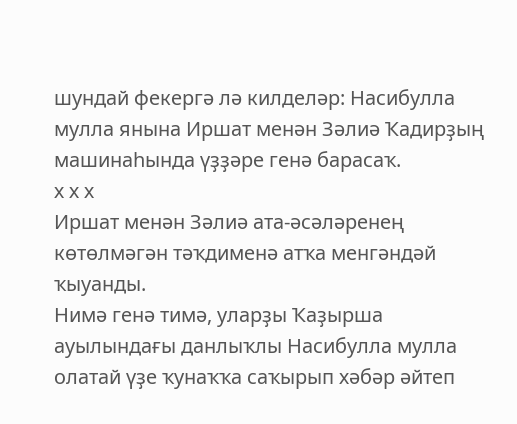шундай фекергә лә килделәр: Насибулла мулла янына Иршат менән Зәлиә Ҡадирҙың машинаһында үҙҙәре генә барасаҡ.
х х х
Иршат менән Зәлиә ата-әсәләренең көтөлмәгән тәҡдименә атҡа менгәндәй ҡыуанды.
Нимә генә тимә, уларҙы Ҡаҙырша ауылындағы данлыҡлы Насибулла мулла олатай үҙе ҡунаҡҡа саҡырып хәбәр әйтеп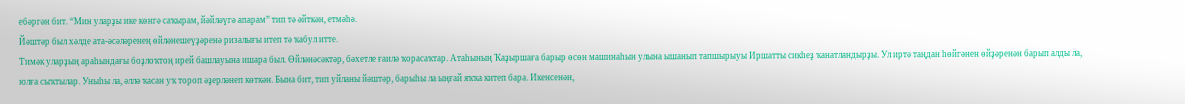ебәргән бит. “Мин уларҙы ике көнгә саҡырам, йәйләүгә апарам” тип тә әйткән, етмәһә.
Йәштәр был хәлде ата-әсәләренең өйләнешеүҙәренә ризалығы итеп тә ҡабул итте.
Тимәк уларҙың араһындағы боҙлоҡтоң ирей башлауына ишара был. Өйләнәсәктәр, бәхетле ғаилә ҡорасаҡтар. Атаһының Ҡаҙыршаға барыр өсөн машинаһын улына ышанып тапшырыуы Иршатты сикһеҙ ҡанатландырҙы. Ул иртә таңдан һөйгәнен өйҙәренән барып алды ла, юлға сыҡтылар. Уныһы ла, әллә ҡасан уҡ тороп әҙерләнеп көткән. Бына бит, тип уйланы йәштәр, барыһы ла ыңғай яҡҡа китеп бара. Икенсенән,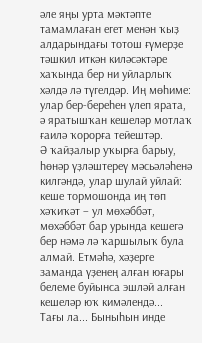әле яңы урта мәктәпте тамамлаған егет менән ҡыҙ алдарындағы тотош ғүмерҙе тәшкил иткән киләсәктәре хаҡында бер ни уйларлыҡ хәлдә лә түгелдәр. Иң мөһиме: улар бер-береһен үлеп ярата, ә яратышҡан кешеләр мотлаҡ ғаилә ҡорорға тейештәр.
Ә ҡайҙалыр уҡырға барыу, һөнәр үҙләштереү мәсьәләһенә килгәндә, улар шулай уйлай: кеше тормошонда иң төп хәҡиҡәт – ул мөхәббәт, мөхәббәт бар урында кешегә бер нәмә лә ҡаршылыҡ була алмай. Етмәһә, хәҙерге заманда үҙенең алған юғары белеме буйынса эшләй алған кешеләр юҡ кимәлендә...
Тағы ла... Быныһын инде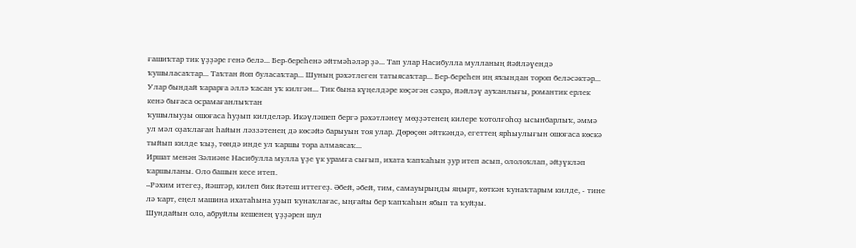ғашиҡтар тик үҙҙәре генә белә... Бер-береһенә әйтмәһәләр ҙә... Тап улар Насибулла мулланың йәйләүендә ҡушыласаҡтар... Таҡтан йоп буласаҡтар... Шуның рәхәтлеген татыясаҡтар... Бер-береһен иң яҡындан тороп беләсәктәр... Улар бындай ҡарарға әллә ҡасан уҡ килгән... Тик бына күңелдәре көҫәгән сәхрә, йәйләү ауҡанлығы, романтик ерлек кенә бығаса осрамағанлыҡтан
ҡушылыуҙы ошоғаса һуҙып килделәр. Икәүләшеп бергә рәхәтләнеү мөҙҙәтенең килере ҡотолғоһоҙ ысынбарлыҡ, әммә ул мәл оҙаҡлаған һайын ләззәтенең дә көсәйә барыуын тоя улар. Дөрөҫөн әйткәндә, егеттең ярһыулығын ошоғаса көскә тыйып килде ҡыҙ, төндә инде ул ҡаршы тора алмаясаҡ...
Иршат менән Зәлиәне Насибулла мулла үҙе үк урамға сығып, ихата ҡапҡаһын ҙур итеп асып, ололоҡлап, әйҙүкләп ҡаршыланы. Оло башын кесе итеп.
–Рәхим итегеҙ, йәштәр, килеп бик йәтеш иттегеҙ. Әбей, әбей, тим, самауырыңды яңырт, көткән ҡунаҡтарым килде, - тине лә ҡарт, еңел машина ихатаһына уҙып ҡунаҡлағас, ыңғайы бер ҡапҡаһын ябып та ҡуйҙы.
Шундайын оло, абруйлы кешенең үҙҙәрен шул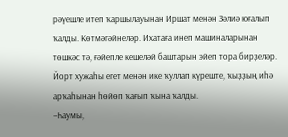рәүешле итеп ҡаршылауынан Иршат менән Зәлиә юғалып ҡалды. Көтмәгәйнеләр. Ихатаға инеп машиналарынан төшкәс тә, ғәйепле кешеләй баштарын эйеп тора бирҙеләр.
Йорт хужаһы егет менән ике ҡуллап күреште, ҡыҙҙың иһә арҡаһынан һөйөп ҡағып ҡына ҡалды.
–Һаумы,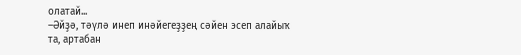олатай...
–Әйҙә, тәүлә инеп инәйегеҙҙең сәйен эсеп алайыҡ та, артабан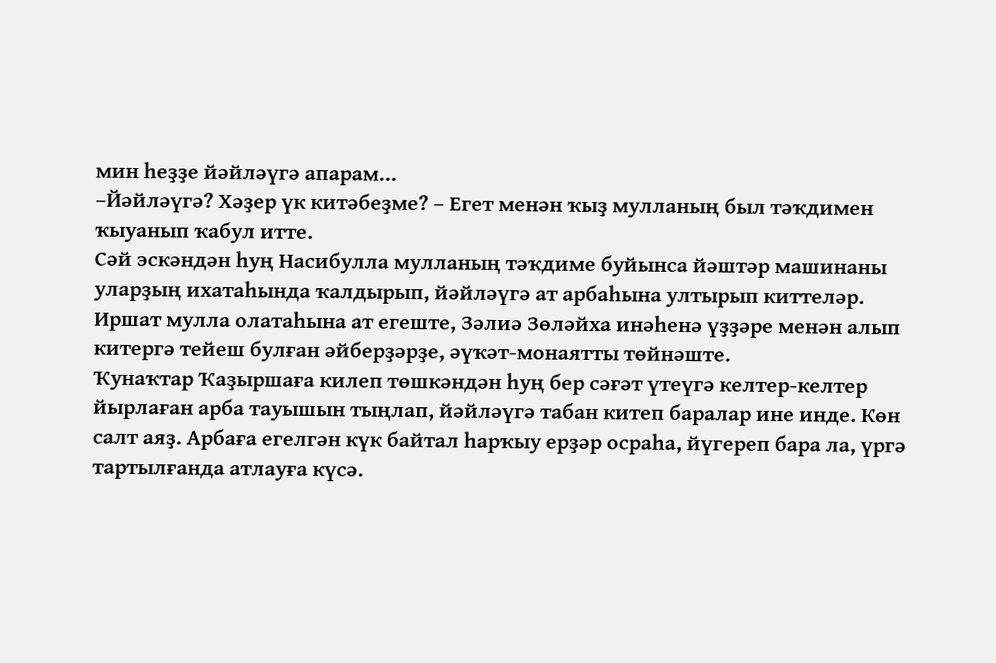мин һеҙҙе йәйләүгә апарам...
–Йәйләүгә? Хәҙер үк китәбеҙме? – Егет менән ҡыҙ мулланың был тәҡдимен ҡыуанып ҡабул итте.
Сәй эскәндән һуң Насибулла мулланың тәҡдиме буйынса йәштәр машинаны уларҙың ихатаһында ҡалдырып, йәйләүгә ат арбаһына ултырып киттеләр. Иршат мулла олатаһына ат егеште, Зәлиә Зөләйха инәһенә үҙҙәре менән алып китергә тейеш булған әйберҙәрҙе, әүҡәт-монаятты төйнәште.
Ҡунаҡтар Ҡаҙыршаға килеп төшкәндән һуң бер сәғәт үтеүгә келтер-келтер йырлаған арба тауышын тыңлап, йәйләүгә табан китеп баралар ине инде. Көн салт аяҙ. Арбаға егелгән күк байтал һарҡыу ерҙәр осраһа, йүгереп бара ла, үргә тартылғанда атлауға күсә.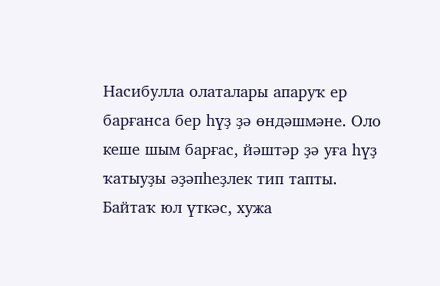Насибулла олаталары апаруҡ ер барғанса бер һүҙ ҙә өндәшмәне. Оло кеше шым барғас, йәштәр ҙә уға һүҙ ҡатыуҙы әҙәпһеҙлек тип тапты. Байтаҡ юл үткәс, хужа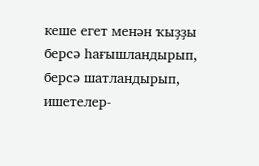кеше егет менән ҡыҙҙы берсә һағышландырып, берсә шатландырып, ишетелер-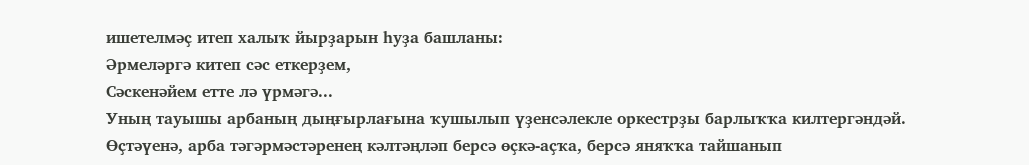ишетелмәҫ итеп халыҡ йырҙарын һуҙа башланы:
Әрмеләргә китеп сәс еткерҙем,
Сәскенәйем етте лә үрмәгә...
Уның тауышы арбаның дыңғырлағына ҡушылып үҙенсәлекле оркестрҙы барлыҡҡа килтергәндәй. Өҫтәүенә, арба тәгәрмәстәренең кәлтәңләп берсә өҫкә-аҫҡа, берсә яняҡҡа тайшанып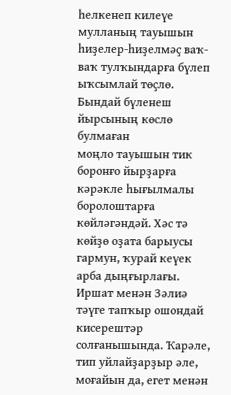һелкенеп килеүе мулланың тауышын һиҙелер-һиҙелмәҫ ваҡ-ваҡ тулҡындарға бүлеп ыҡсымлай төҫлө. Бындай бүленеш йырсының көслө булмаған
моңло тауышын тик боронғо йырҙарға кәрәкле һығылмалы боролоштарға көйләгәндәй. Хәс тә көйҙө оҙата барыусы гармун, ҡурай кеүек арба дыңғырлағы. Иршат менән Зәлиә тәүге тапҡыр ошондай кисерештәр солғанышында. Ҡарәле, тип уйлайҙарҙыр әле, моғайын да, егет менән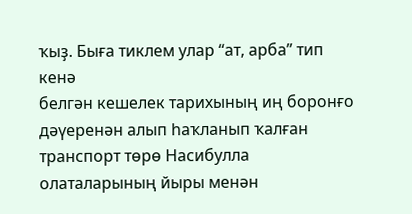ҡыҙ. Быға тиклем улар “ат, арба” тип кенә
белгән кешелек тарихының иң боронғо дәүеренән алып һаҡланып ҡалған транспорт төрө Насибулла олаталарының йыры менән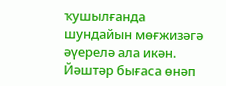ҡушылғанда шундайын мөғжизәгә әүерелә ала икән. Йәштәр бығаса өнәп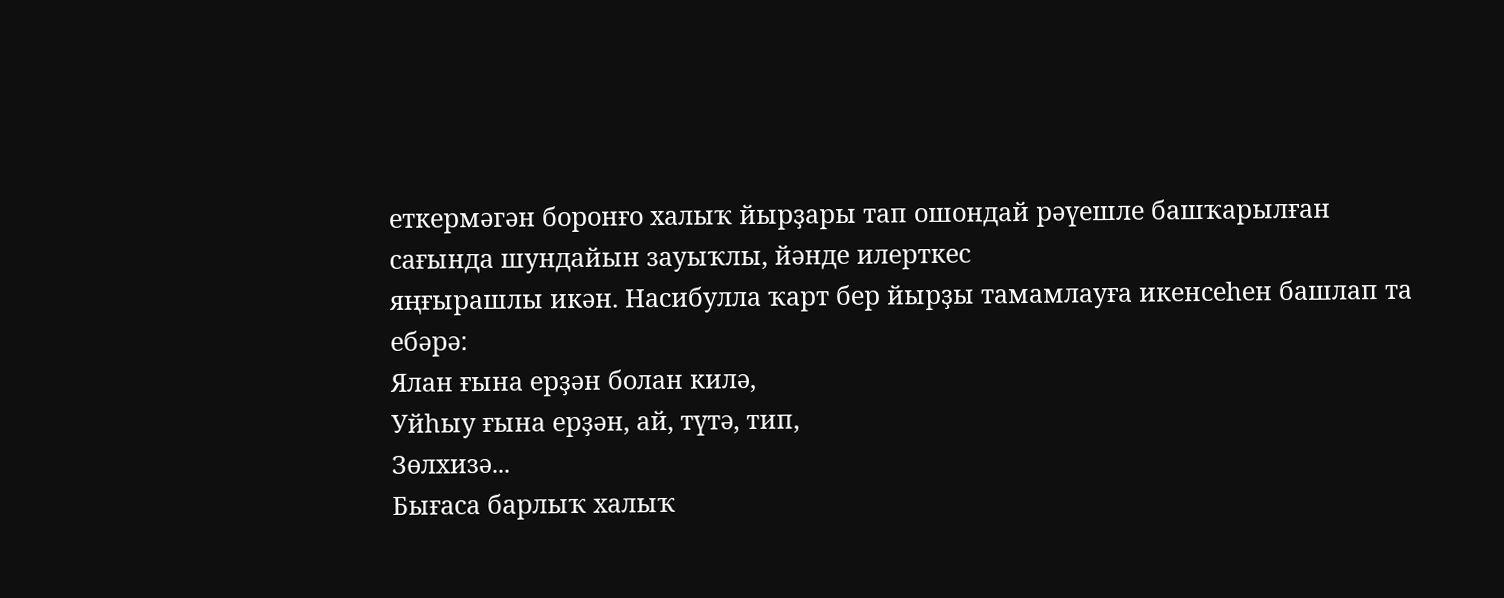еткермәгән боронғо халыҡ йырҙары тап ошондай рәүешле башҡарылған сағында шундайын зауыҡлы, йәнде илерткес
яңғырашлы икән. Насибулла ҡарт бер йырҙы тамамлауға икенсеһен башлап та ебәрә:
Ялан ғына ерҙән болан килә,
Уйһыу ғына ерҙән, ай, түтә, тип,
Зөлхизә...
Бығаса барлыҡ халыҡ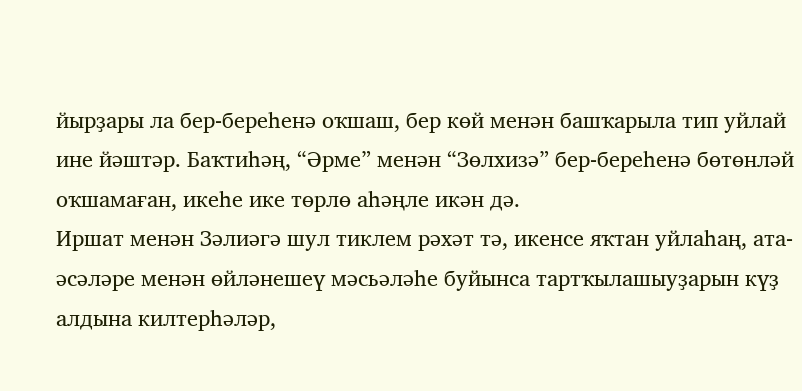йырҙары ла бер-береһенә оҡшаш, бер көй менән башҡарыла тип уйлай ине йәштәр. Баҡтиһәң, “Әрме” менән “Зөлхизә” бер-береһенә бөтөнләй оҡшамаған, икеһе ике төрлө аһәңле икән дә.
Иршат менән Зәлиәгә шул тиклем рәхәт тә, икенсе яҡтан уйлаһаң, ата-әсәләре менән өйләнешеү мәсьәләһе буйынса тартҡылашыуҙарын күҙ алдына килтерһәләр,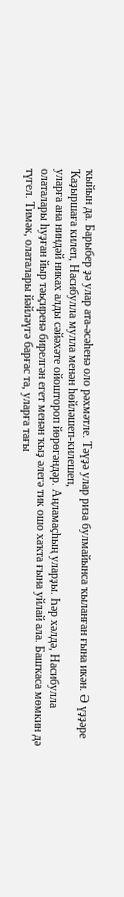ҡыйын да. Барыбер ҙә улар ата-әсәһенә оло рәхмәтле. Тәүҙә улар риза булмайынса ҡыланған ғына икән. Ә үҙҙәре Ҡаҙыршаға килеп, Насибулла мулла менән һөйләшеп-килешеп,
уларға ана ниндәй никах алды сәйәхәте ойоштороп йөрөгәндәр. Аңламаҫһың уларҙы. Һәр хәлдә, Насибулла олаталары һуҙған йыр тәьҫиренә бирелгән егет менән ҡыҙ әлегә тик ошо хаҡта ғына уйлай ала. Башҡаса мөмкин дә түгел. Тимәк, олаталары йәйләүгә барғас та, уларға тағы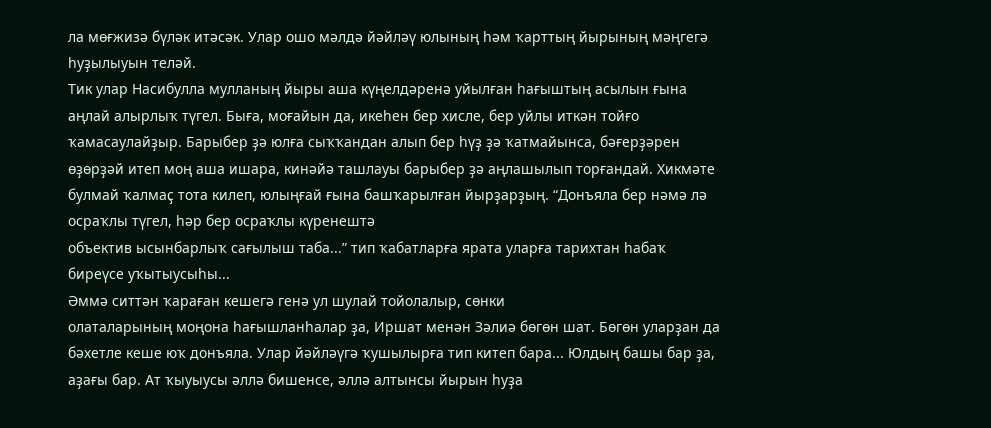ла мөғжизә бүләк итәсәк. Улар ошо мәлдә йәйләү юлының һәм ҡарттың йырының мәңгегә һуҙылыуын теләй.
Тик улар Насибулла мулланың йыры аша күңелдәренә уйылған һағыштың асылын ғына аңлай алырлыҡ түгел. Быға, моғайын да, икеһен бер хисле, бер уйлы иткән тойғо ҡамасаулайҙыр. Барыбер ҙә юлға сыҡҡандан алып бер һүҙ ҙә ҡатмайынса, бәғерҙәрен өҙөрҙәй итеп моң аша ишара, кинәйә ташлауы барыбер ҙә аңлашылып торғандай. Хикмәте булмай ҡалмаҫ тота килеп, юлыңғай ғына башҡарылған йырҙарҙың. “Донъяла бер нәмә лә осраҡлы түгел, һәр бер осраҡлы күренештә
объектив ысынбарлыҡ сағылыш таба...” тип ҡабатларға ярата уларға тарихтан һабаҡ биреүсе уҡытыусыһы...
Әммә ситтән ҡараған кешегә генә ул шулай тойолалыр, сөнки
олаталарының моңона һағышланһалар ҙа, Иршат менән Зәлиә бөгөн шат. Бөгөн уларҙан да бәхетле кеше юҡ донъяла. Улар йәйләүгә ҡушылырға тип китеп бара... Юлдың башы бар ҙа, аҙағы бар. Ат ҡыуыусы әллә бишенсе, әллә алтынсы йырын һуҙа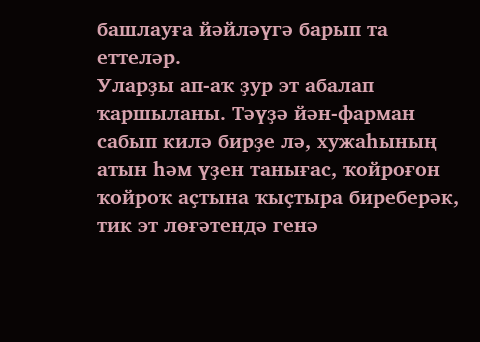башлауға йәйләүгә барып та еттеләр.
Уларҙы ап-аҡ ҙур эт абалап ҡаршыланы. Тәүҙә йән-фарман сабып килә бирҙе лә, хужаһының атын һәм үҙен танығас, ҡойроғон ҡойроҡ аҫтына ҡыҫтыра биреберәк, тик эт лөғәтендә генә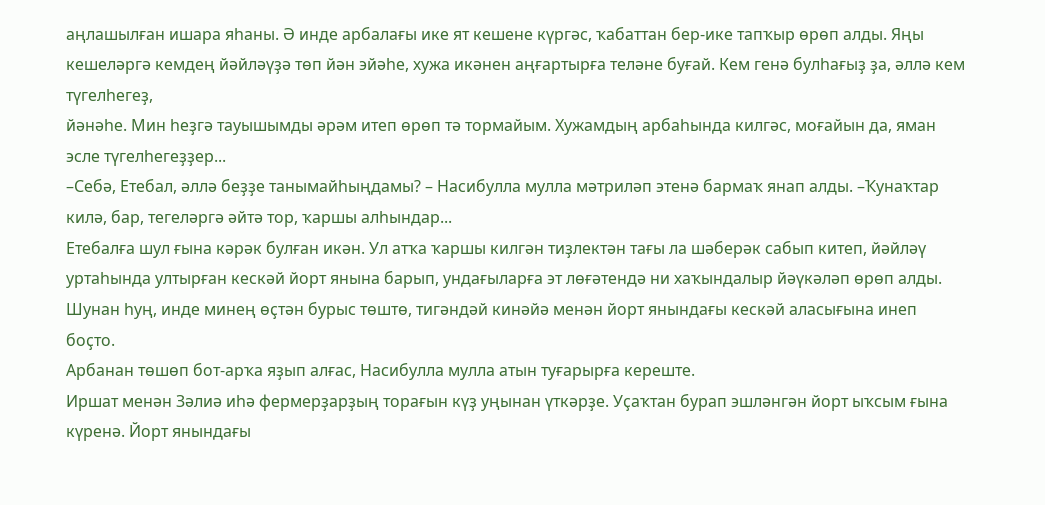аңлашылған ишара яһаны. Ә инде арбалағы ике ят кешене күргәс, ҡабаттан бер-ике тапҡыр өрөп алды. Яңы кешеләргә кемдең йәйләүҙә төп йән эйәһе, хужа икәнен аңғартырға теләне буғай. Кем генә булһағыҙ ҙа, әллә кем түгелһегеҙ,
йәнәһе. Мин һеҙгә тауышымды әрәм итеп өрөп тә тормайым. Хужамдың арбаһында килгәс, моғайын да, яман эсле түгелһегеҙҙер...
–Себә, Етебал, әллә беҙҙе танымайһыңдамы? – Насибулла мулла мәтриләп этенә бармаҡ янап алды. –Ҡунаҡтар килә, бар, тегеләргә әйтә тор, ҡаршы алһындар...
Етебалға шул ғына кәрәк булған икән. Ул атҡа ҡаршы килгән тиҙлектән тағы ла шәберәк сабып китеп, йәйләү уртаһында ултырған кескәй йорт янына барып, ундағыларға эт лөғәтендә ни хаҡындалыр йәүкәләп өрөп алды. Шунан һуң, инде минең өҫтән бурыс төштө, тигәндәй кинәйә менән йорт янындағы кескәй аласығына инеп боҫто.
Арбанан төшөп бот-арҡа яҙып алғас, Насибулла мулла атын туғарырға кереште.
Иршат менән Зәлиә иһә фермерҙарҙың торағын күҙ уңынан үткәрҙе. Уҫаҡтан бурап эшләнгән йорт ыҡсым ғына күренә. Йорт янындағы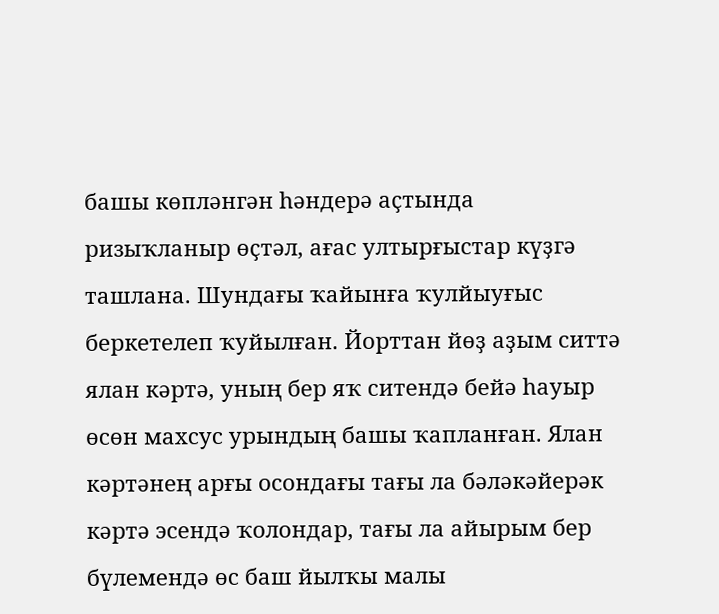башы көпләнгән һәндерә аҫтында ризыҡланыр өҫтәл, ағас ултырғыстар күҙгә ташлана. Шундағы ҡайынға ҡулйыуғыс беркетелеп ҡуйылған. Йорттан йөҙ аҙым ситтә ялан кәртә, уның бер яҡ ситендә бейә һауыр өсөн махсус урындың башы ҡапланған. Ялан кәртәнең арғы осондағы тағы ла бәләкәйерәк кәртә эсендә ҡолондар, тағы ла айырым бер
бүлемендә өс баш йылҡы малы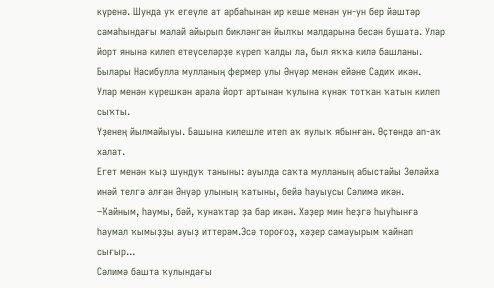күренә. Шунда уҡ егеүле ат арбаһынан ир кеше менән ун-ун бер йәштәр самаһындағы малай айырып бикләнгән йылҡы малдарына бесән бушата. Улар йорт янына килеп етеүселәрҙе күреп ҡалды ла, был яҡҡа килә башланы. Былары Насибулла мулланың фермер улы Әнүәр менән ейәне Садиҡ икән.
Улар менән күрешкән арала йорт артынан ҡулына күнәк тотҡан ҡатын килеп сыҡты.
Үҙенең йылмайыуы. Башына килешле итеп аҡ яулыҡ ябынған. Өҫтөндә ап-аҡ халат.
Егет менән ҡыҙ шундуҡ таныны: ауылда саҡта мулланың абыстайы Зөләйха инәй телгә алған Әнүәр улының ҡатыны, бейә һауыусы Сәлимә икән.
–Ҡайным, һаумы, бәй, ҡунаҡтар ҙа бар икән. Хәҙер мин һеҙгә һыуһынға һаумал ҡымыҙҙы ауыҙ иттерәм.Эсә тороғоҙ, хәҙер самауырым ҡайнап сығыр...
Сәлимә башта ҡулындағы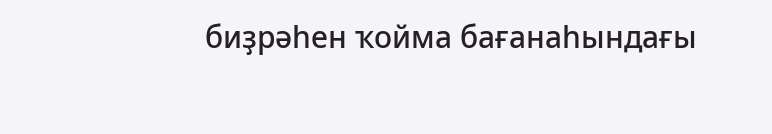биҙрәһен ҡойма бағанаһындағы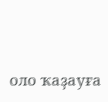оло ҡаҙауға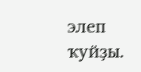элеп ҡуйҙы.